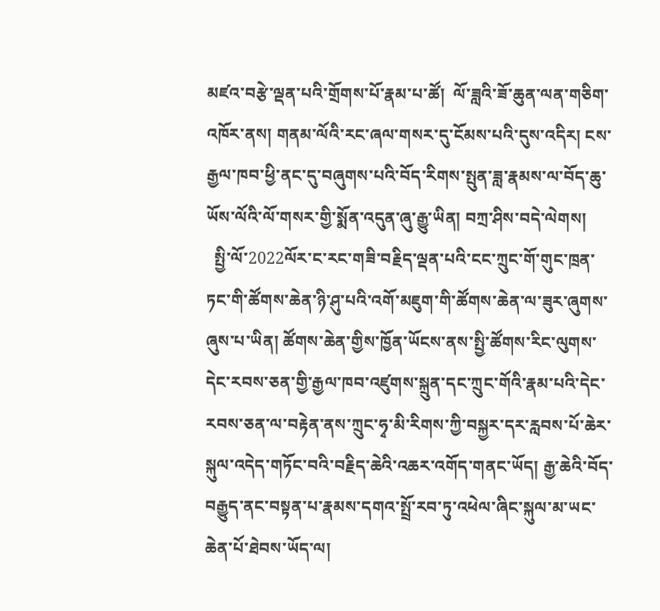མཛའ་བརྩེ་ལྡན་པའི་གྲོགས་པོ་རྣམ་པ་ཚོ།  ལོ་ཟླའི་ཟོ་ཆུན་ལན་གཅིག་འཁོར་ནས། གནམ་ལོའི་རང་ཞལ་གསར་དུ་ངོམས་པའི་དུས་འདིར། ངས་རྒྱལ་ཁབ་ཕྱི་ནང་དུ་བཞུགས་པའི་བོད་རིགས་སྤུན་ཟླ་རྣམས་ལ་བོད་ཆུ་ཡོས་ལོའི་ལོ་གསར་གྱི་སྨོན་འདུན་ཞུ་རྒྱུ་ཡིན། བཀྲ་ཤིས་བདེ་ལེགས།
  སྤྱི་ལོ་2022ལོར་ང་རང་གཟི་བརྗིད་ལྡན་པའི་ངང་ཀྲུང་གོ་གུང་ཁྲན་ཏང་གི་ཚོགས་ཆེན་ཉི་ཤུ་པའི་འགོ་མཇུག་གི་ཚོགས་ཆེན་ལ་ཟུར་ཞུགས་ཞུས་པ་ཡིན། ཚོགས་ཆེན་གྱིས་ཁྱོན་ཡོངས་ནས་སྤྱི་ཚོགས་རིང་ལུགས་དེང་རབས་ཅན་གྱི་རྒྱལ་ཁབ་འཛུགས་སྐྲུན་དང་ཀྲུང་གོའི་རྣམ་པའི་དེང་རབས་ཅན་ལ་བརྟེན་ནས་ཀྲུང་ཧྭ་མི་རིགས་ཀྱི་བསྐྱར་དར་རླབས་པོ་ཆེར་སྐུལ་འདེད་གཏོང་བའི་བརྗིད་ཆེའི་འཆར་འགོད་གནང་ཡོད། རྒྱ་ཆེའི་བོད་བརྒྱུད་ནང་བསྟན་པ་རྣམས་དགའ་སྤྲོ་རབ་ཏུ་འཕེལ་ཞིང་སྐུལ་མ་ཡང་ཆེན་པོ་ཐེབས་ཡོད་ལ།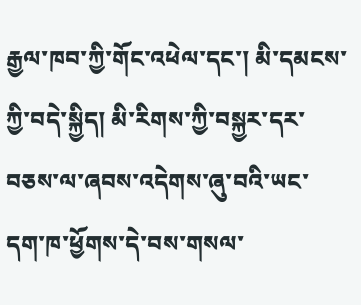རྒྱལ་ཁབ་ཀྱི་གོང་འཕེལ་དང་། མི་དམངས་ཀྱི་བདེ་སྐྱིད། མི་རིགས་ཀྱི་བསྐྱར་དར་བཅས་ལ་ཞབས་འདེགས་ཞུ་བའི་ཡང་དག་ཁ་ཕྱོགས་དེ་བས་གསལ་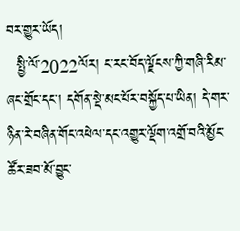བར་གྱུར་ཡོད།
  སྤྱི་ལོ་2022ལོར། ང་རང་བོད་ལྗོངས་ཀྱི་གཞི་རིམ་ཞང་གྲོང་དང་། དགོན་སྡེ་མང་པོར་བསྐྱོད་པ་ཡིན། དེ་གར་ཉིན་རེ་བཞིན་གོང་འཕེལ་དང་འགྱུར་ལྡོག་འགྲོ་བའི་མྱོང་ཚོར་ཟབ་མོ་བྱུང་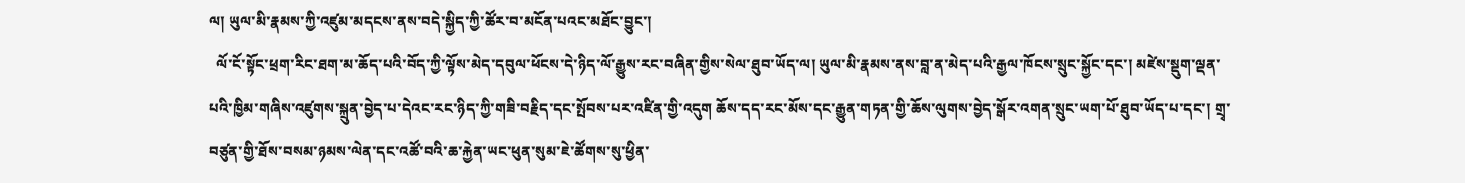ལ། ཡུལ་མི་རྣམས་ཀྱི་འཛུམ་མདངས་ནས་བདེ་སྐྱིད་ཀྱི་ཚོར་བ་མངོན་པའང་མཐོང་བྱུང་།
  ལོ་ངོ་སྟོང་ཕྲག་རིང་ཐག་མ་ཆོད་པའི་བོད་ཀྱི་ལྟོས་མེད་དབུལ་ཕོངས་དེ་ཉིད་ལོ་རྒྱུས་རང་བཞིན་གྱིས་སེལ་ཐུབ་ཡོད་ལ། ཡུལ་མི་རྣམས་ནས་བླ་ན་མེད་པའི་རྒྱལ་ཁོངས་སྲུང་སྐྱོང་དང་། མཛེས་སྡུག་ལྡན་པའི་ཁྱིམ་གཞིས་འཛུགས་སྐྲུན་བྱེད་པ་དེའང་རང་ཉིད་ཀྱི་གཟི་བརྗིད་དང་སྤོབས་པར་འཛིན་གྱི་འདུག ཆོས་དད་རང་མོས་དང་རྒྱུན་གཏན་གྱི་ཆོས་ལུགས་བྱེད་སྒོར་འགན་སྲུང་ཡག་པོ་ཐུབ་ཡོད་པ་དང་། གྲྭ་བཙུན་གྱི་ཐོས་བསམ་ཉམས་ལེན་དང་འཚོ་བའི་ཆ་རྐྱེན་ཡང་ཕུན་སུམ་ཇེ་ཚོགས་སུ་ཕྱིན་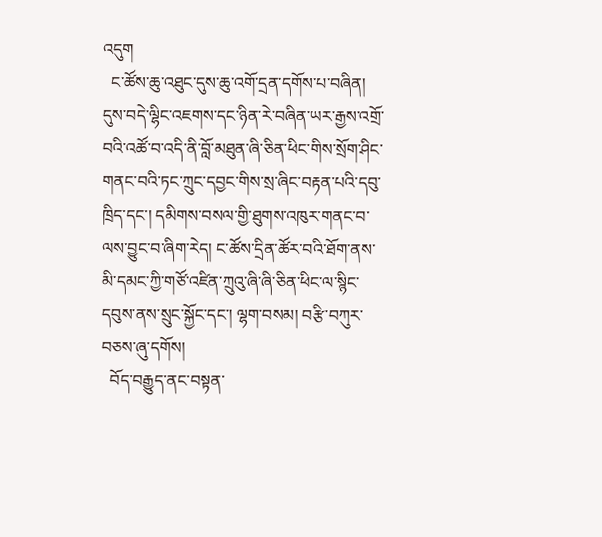འདུག
  ང་ཚོས་ཆུ་འཐུང་དུས་ཆུ་འགོ་དྲན་དགོས་པ་བཞིན། དུས་བདེ་ལྷིང་འཇགས་དང་ཉིན་རེ་བཞིན་ཡར་རྒྱས་འགྲོ་བའི་འཚོ་བ་འདི་ནི་བློ་མཐུན་ཞི་ཅིན་ཕིང་གིས་སྲོག་ཤིང་གནང་བའི་ཏང་ཀྲུང་དབྱང་གིས་སྲ་ཞིང་བརྟན་པའི་དབུ་ཁྲིད་དང་། དམིགས་བསལ་གྱི་ཐུགས་འཁུར་གནང་བ་ལས་བྱུང་བ་ཞིག་རེད། ང་ཚོས་དྲིན་ཚོར་བའི་ཐོག་ནས་མི་དམང་ཀྱི་གཙོ་འཛིན་ཀྲུའུ་ཞི་ཞི་ཅིན་ཕིང་ལ་སྙིང་དབུས་ནས་སྲུང་སྐྱོང་དང་། ལྷག་བསམ། བརྩི་བཀུར་བཅས་ཞུ་དགོས།
  བོད་བརྒྱུད་ནང་བསྟན་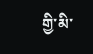གྱི་མི་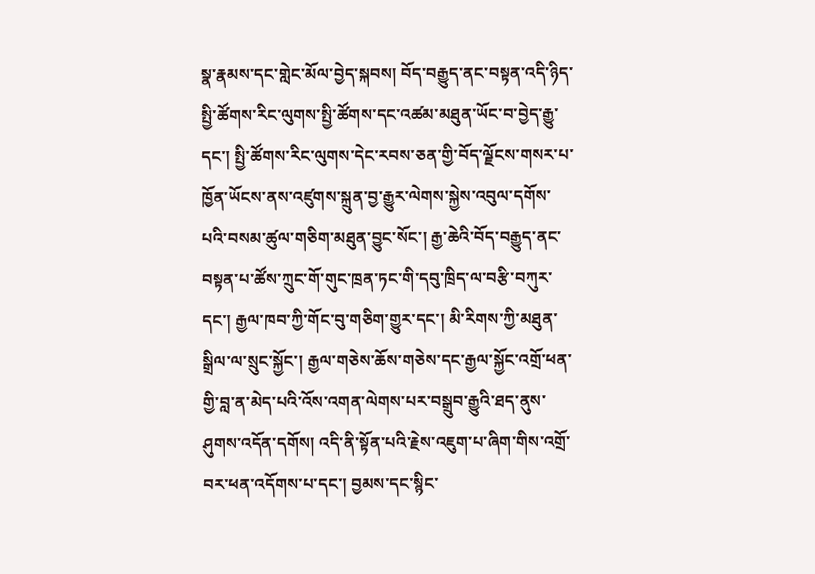སྣ་རྣམས་དང་གླེང་མོལ་བྱེད་སྐབས། བོད་བརྒྱུད་ནང་བསྟན་འདི་ཉིད་སྤྱི་ཚོགས་རིང་ལུགས་སྤྱི་ཚོགས་དང་འཚམ་མཐུན་ཡོང་བ་བྱེད་རྒྱུ་དང་། སྤྱི་ཚོགས་རིང་ལུགས་དེང་རབས་ཅན་གྱི་བོད་ལྗོངས་གསར་པ་ཁྱོན་ཡོངས་ནས་འཛུགས་སྐྲུན་བྱ་རྒྱུར་ལེགས་སྐྱེས་འབུལ་དགོས་པའི་བསམ་ཚུལ་གཅིག་མཐུན་བྱུང་སོང་། རྒྱ་ཆེའི་བོད་བརྒྱུད་ནང་བསྟན་པ་ཚོས་ཀྲུང་གོ་གུང་ཁྲན་ཏང་གི་དབུ་ཁྲིད་ལ་བརྩི་བཀུར་དང་། རྒྱལ་ཁབ་ཀྱི་གོང་བུ་གཅིག་གྱུར་དང་། མི་རིགས་ཀྱི་མཐུན་སྒྲིལ་ལ་སྲུང་སྐྱོང་། རྒྱལ་གཅེས་ཆོས་གཅེས་དང་རྒྱལ་སྐྱོང་འགྲོ་ཕན་གྱི་བླ་ན་མེད་པའི་འོས་འགན་ལེགས་པར་བསྒྲུབ་རྒྱུའི་ཐད་ནུས་ཤུགས་འདོན་དགོས། འདི་ནི་སྟོན་པའི་རྗེས་འཇུག་པ་ཞིག་གིས་འགྲོ་བར་ཕན་འདོགས་པ་དང་། བྱམས་དང་སྙིང་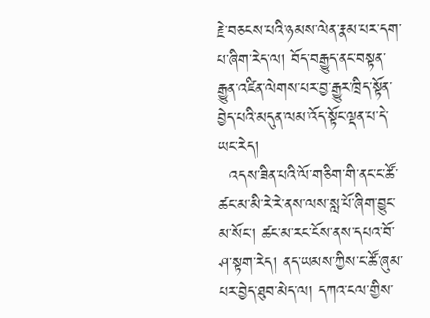རྗེ་བཅངས་པའི་ཉམས་ལེན་རྣམ་པར་དག་པ་ཞིག་རེད་ལ། བོད་བརྒྱུད་ནང་བསྟན་རྒྱུན་འཛིན་ལེགས་པར་བྱ་རྒྱུར་ཁྲིད་སྟོན་བྱེད་པའི་མདུན་ལམ་འོད་སྟོང་ལྡན་པ་དེ་ཡང་རེད།
  འདས་ཟིན་པའི་ལོ་གཅིག་གི་ནང་ང་ཚོ་ཚང་མ་མི་རེ་རེ་ནས་ལས་སླ་པོ་ཞིག་བྱུང་མ་སོང་། ཚང་མ་རང་ངོས་ནས་དཔའ་བོ་ཤ་སྟག་རེད། ནད་ཡམས་ཀྱིས་ང་ཚོ་ཞུམ་པར་བྱེད་ཐུབ་མེད་ལ། དཀའ་ངལ་གྱིས་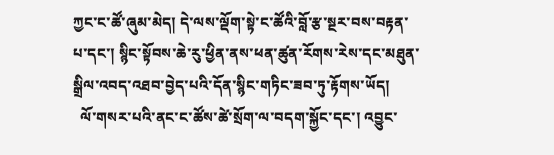ཀྱང་ང་ཚོ་ཞུམ་མེད། དེ་ལས་ལྡོག་སྟེ་ང་ཚོའི་བློ་རྩ་སྔར་བས་བརྟན་པ་དང་། སྙིང་སྟོབས་ཆེ་རུ་ཕྱིན་ནས་ཕན་ཚུན་རོགས་རེས་དང་མཐུན་སྒྲིལ་འབད་འཐབ་བྱེད་པའི་དོན་སྙིང་གཏིང་ཟབ་ཏུ་རྟོགས་ཡོད།
  ལོ་གསར་པའི་ནང་ང་ཚོས་ཚེ་སྲོག་ལ་བདག་སྐྱོང་དང་། འབྱུང་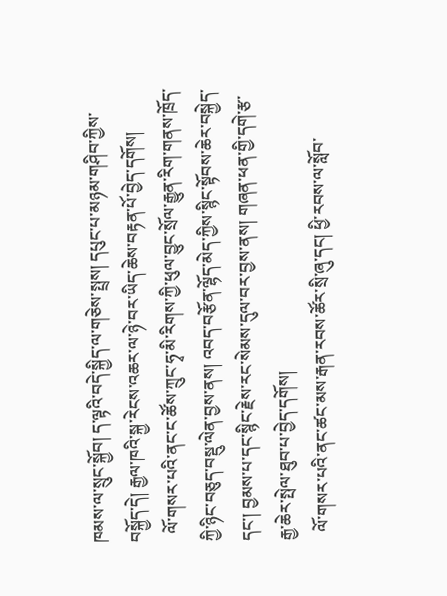ཁམས་ལ་སྲུང་སྐྱོབ། ད་ལྟའི་བདེ་སྐྱིད་ལ་གཅེས་སྤྲས། དཔུང་པ་མཉམ་གཤིབ་ཀྱིས་བསྐྱོད་དེ། རྒྱལ་ཁའི་སྐྱ་རེངས་འཆར་ལ་ཉེ་བར་ཡིད་ཆེས་བརྟན་པོ་བྱེད་དགོས།
  ལོ་གསར་པའི་ནང་ང་ཚོས་ཀྲུང་ཧྭ་མི་རིགས་ཀྱི་ཕུལ་བྱུང་སྲོལ་རྒྱུན་རིག་གནས་ཁྲོད་ཀྱི་ཉིང་བཅུད་བསྡུ་ལེན་བྱས་ནས། འབད་བརྩོན་ལྷོད་མེད་ཀྱིས་སྙིང་སྟོབས་ཆེར་བསྐྱེད་དང་། བྱམས་པ་དང་སྙིང་རྗེས་རང་སེམས་དུལ་བར་བྱས་ནས། གཞན་ཕན་གྱི་དགེ་རྩ་རྒྱ་ཆེར་སྤེལ་ཐུབ་པ་བྱེད་དགོས།
  ལོ་གསར་པའི་ནང་ཚང་མས་རྒན་རབས་ཚོར་སྲི་ཞུ་དང། ཕྱི་རབས་ལ་སློབ་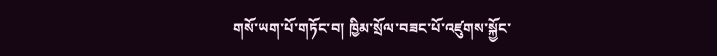གསོ་ཡག་པོ་གཏོང་བ། ཁྱིམ་སྲོལ་བཟང་པོ་འཛུགས་སྐྱོང་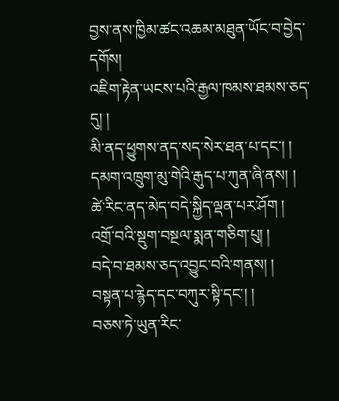བྱས་ནས་ཁྱིམ་ཚང་འཆམ་མཐུན་ཡོང་བ་བྱེད་དགོས།
འཇིག་རྟེན་ཡངས་པའི་རྒྱལ་ཁམས་ཐམས་ཅད་དུ། །
མི་ནད་ཕྱུགས་ནད་སད་སེར་ཐན་པ་དང་། །
དམག་འཁྲུག་མུ་གེའི་རྒུད་པ་ཀུན་ཞི་ནས། །
ཚེ་རིང་ནད་མེད་བདེ་སྐྱིད་ལྡན་པར་ཤོག །
འགྲོ་བའི་སྡུག་བསྔལ་སྨན་གཅིག་པུ། །
བདེ་བ་ཐམས་ཅད་འབྱུང་བའི་གནས། །
བསྟན་པ་རྙེད་དང་བཀུར་སྟི་དང་། །
བཅས་ཏེ་ཡུན་རིང་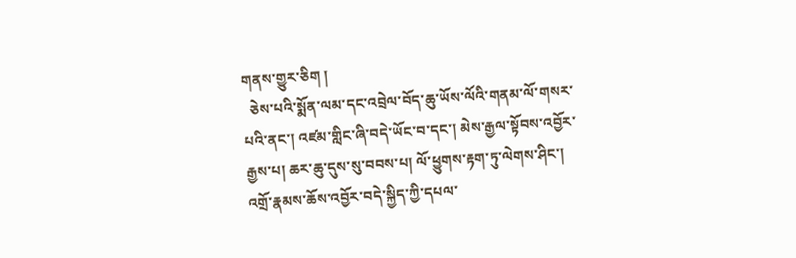གནས་གྱུར་ཅིག །
  ཅེས་པའི་སྨོན་ལམ་དང་འབྲེལ་བོད་ཆུ་ཡོས་ལོའི་གནམ་ལོ་གསར་པའི་ནང་། འཛམ་གླིང་ཞི་བདེ་ཡོང་བ་དང་། མེས་རྒྱལ་སྟོབས་འབྱོར་རྒྱས་པ། ཆར་ཆུ་དུས་སུ་བབས་པ། ལོ་ཕྱུགས་རྟག་ཏུ་ལེགས་ཤིང་། འགྲོ་རྣམས་ཆོས་འབྱོར་བདེ་སྐྱིད་ཀྱི་དཔལ་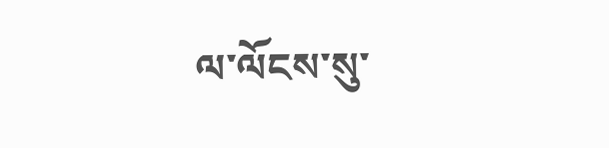ལ་ལོངས་སུ་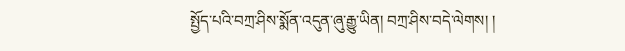སྤྱོད་པའི་བཀྲ་ཤིས་སྨོན་འདུན་ཞུ་རྒྱུ་ཡིན། བཀྲ་ཤིས་བདེ་ལེགས། །